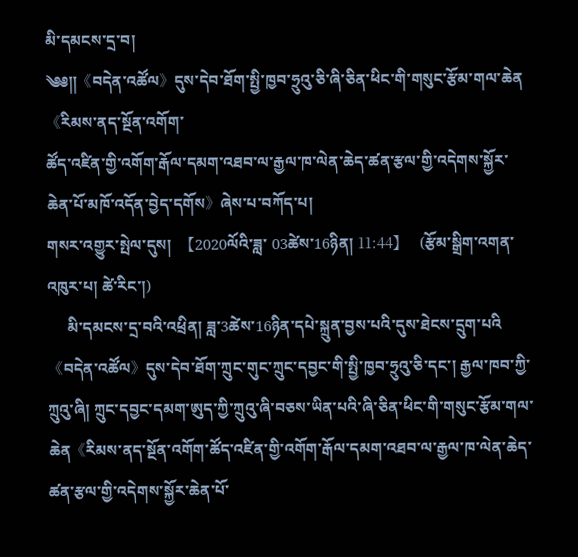མི་དམངས་དྲ་བ།
༄༅༎《བདེན་འཚོལ》དུས་དེབ་ཐོག་སྤྱི་ཁྱབ་ཧྲུའུ་ཅི་ཞི་ཅིན་ཕིང་གི་གསུང་རྩོམ་གལ་ཆེན《རིམས་ནད་སྔོན་འགོག་
ཚོད་འཛིན་གྱི་འགོག་རྒོལ་དམག་འཐབ་ལ་རྒྱལ་ཁ་ལེན་ཆེད་ཚན་རྩལ་གྱི་འདེགས་སྐྱོར་
ཆེན་པོ་མཁོ་འདོན་བྱེད་དགོས》ཞེས་པ་བཀོད་པ།
གསར་འགྱུར་སྤེལ་དུས།  【2020ལོའི་ཟླ་ 03ཚེས་16ཉིན། 11:44】   (རྩོམ་སྒྲིག་འགན་འཁུར་པ། ཚེ་རིང་།)
     མི་དམངས་དྲ་བའི་འཕྲིན། ཟླ་3ཚེས་16ཉིན་དཔེ་སྐྲུན་བྱས་པའི་དུས་ཐེངས་དྲུག་པའི《བདེན་འཚོལ》དུས་དེབ་ཐོག་ཀྲུང་གུང་ཀྲུང་དབྱང་གི་སྤྱི་ཁྱབ་ཧྲུའུ་ཅི་དང་། རྒྱལ་ཁབ་ཀྱི་ཀྲུའུ་ཞི། ཀྲུང་དབྱང་དམག་ཨུད་ཀྱི་ཀྲུའུ་ཞི་བཅས་ཡིན་པའི་ཞི་ཅིན་ཕིང་གི་གསུང་རྩོམ་གལ་ཆེན《རིམས་ནད་སྔོན་འགོག་ཚོད་འཛིན་གྱི་འགོག་རྒོལ་དམག་འཐབ་ལ་རྒྱལ་ཁ་ལེན་ཆེད་ཚན་རྩལ་གྱི་འདེགས་སྐྱོར་ཆེན་པོ་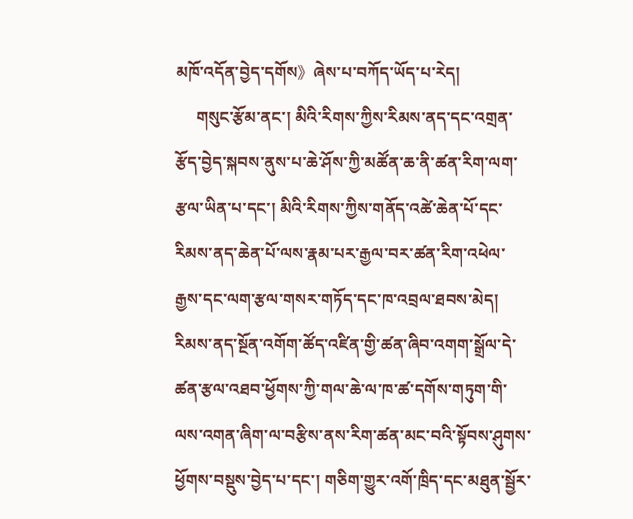མཁོ་འདོན་བྱེད་དགོས》ཞེས་པ་བཀོད་ཡོད་པ་རེད།
     གསུང་རྩོམ་ནང་། མིའི་རིགས་ཀྱིས་རིམས་ནད་དང་འགྲན་རྩོད་བྱེད་སྐབས་ནུས་པ་ཆེ་ཤོས་ཀྱི་མཚོན་ཆ་ནི་ཚན་རིག་ལག་རྩལ་ཡིན་པ་དང་། མིའི་རིགས་ཀྱིས་གནོད་འཚེ་ཆེན་པོ་དང་རིམས་ནད་ཆེན་པོ་ལས་རྣམ་པར་རྒྱལ་བར་ཚན་རིག་འཕེལ་རྒྱས་དང་ལག་རྩལ་གསར་གཏོད་དང་ཁ་འབྲལ་ཐབས་མེད། རིམས་ནད་སྔོན་འགོག་ཚོད་འཛིན་གྱི་ཚན་ཞིབ་འགག་སྒྲོལ་དེ་ཚན་རྩལ་འཐབ་ཕྱོགས་ཀྱི་གལ་ཆེ་ལ་ཁ་ཚ་དགོས་གཏུག་གི་ལས་འགན་ཞིག་ལ་བརྩིས་ནས་རིག་ཚན་མང་བའི་སྟོབས་ཤུགས་ཕྱོགས་བསྡུས་བྱེད་པ་དང་། གཅིག་གྱུར་འགོ་ཁྲིད་དང་མཐུན་སྦྱོར་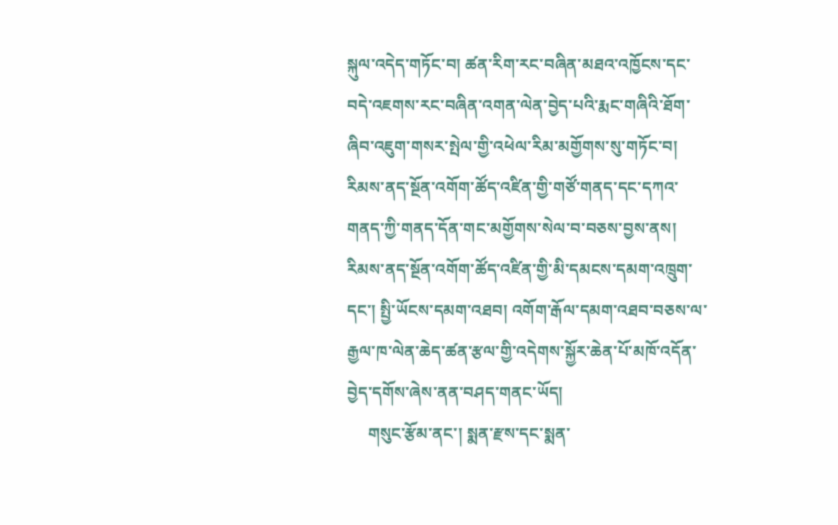སྐུལ་འདེད་གཏོང་བ། ཚན་རིག་རང་བཞིན་མཐའ་འཁྱོངས་དང་བདེ་འཇགས་རང་བཞིན་འགན་ལེན་བྱེད་པའི་རྨང་གཞིའི་ཐོག་ཞིབ་འཇུག་གསར་སྤེལ་གྱི་འཕེལ་རིམ་མགྱོགས་སུ་གཏོང་བ། རིམས་ནད་སྔོན་འགོག་ཚོད་འཛིན་གྱི་གཙོ་གནད་དང་དཀའ་གནད་ཀྱི་གནད་དོན་གང་མགྱོགས་སེལ་བ་བཅས་བྱས་ནས། རིམས་ནད་སྔོན་འགོག་ཚོད་འཛིན་གྱི་མི་དམངས་དམག་འཁྲུག་དང་། སྤྱི་ཡོངས་དམག་འཐབ། འགོག་རྒོལ་དམག་འཐབ་བཅས་ལ་རྒྱལ་ཁ་ལེན་ཆེད་ཚན་རྩལ་གྱི་འདེགས་སྐྱོར་ཆེན་པོ་མཁོ་འདོན་བྱེད་དགོས་ཞེས་ནན་བཤད་གནང་ཡོད།
     གསུང་རྩོམ་ནང་། སྨན་རྫས་དང་སྨན་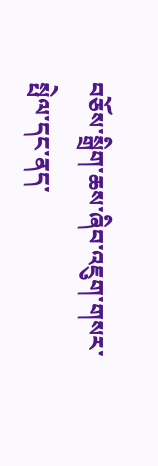བཅོས་སྒྲིག་ཆས་ཞིབ་འཇུག་གསར་སྤེལ་དང་ནད་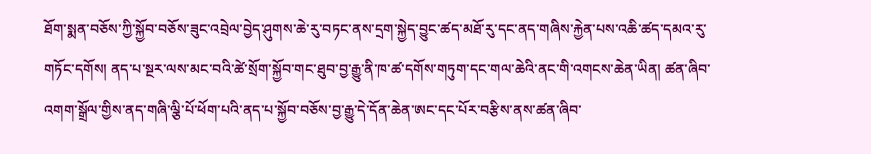ཐོག་སྨན་བཅོས་ཀྱི་སྐྱོབ་བཅོས་ཟུང་འབྲེལ་བྱེད་ཤུགས་ཆེ་རུ་བཏང་ནས་དྲག་སྐྱེད་བྱུང་ཚད་མཐོ་རུ་དང་ནད་གཞིས་རྐྱེན་པས་འཆི་ཚད་དམའ་རུ་གཏོང་དགོས། ནད་པ་སྔར་ལས་མང་བའི་ཚེ་སྲོག་སྐྱོབ་གང་ཐུབ་བྱ་རྒྱུ་ནི་ཁ་ཚ་དགོས་གཏུག་དང་གལ་ཆེའི་ནང་གི་འགངས་ཆེན་ཡིན། ཚན་ཞིབ་འགག་སྒྲོལ་གྱིས་ནད་གཞི་ལྕི་པོ་ཕོག་པའི་ནད་པ་སྐྱོབ་བཅོས་བྱ་རྒྱུ་དེ་དོན་ཆེན་ཨང་དང་པོར་བརྩིས་ནས་ཚན་ཞིབ་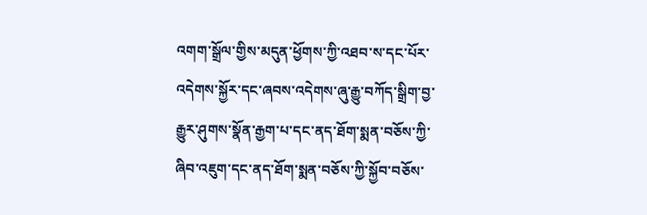འགག་སྒྲོལ་གྱིས་མདུན་ཕྱོགས་ཀྱི་འཐབ་ས་དང་པོར་འདེགས་སྐྱོར་དང་ཞབས་འདེགས་ཞུ་རྒྱུ་བཀོད་སྒྲིག་བྱ་རྒྱུར་ཤུགས་སྣོན་རྒྱག་པ་དང་ནད་ཐོག་སྨན་བཅོས་ཀྱི་ཞིབ་འཇུག་དང་ནད་ཐོག་སྨན་བཅོས་ཀྱི་སྐྱོབ་བཅོས་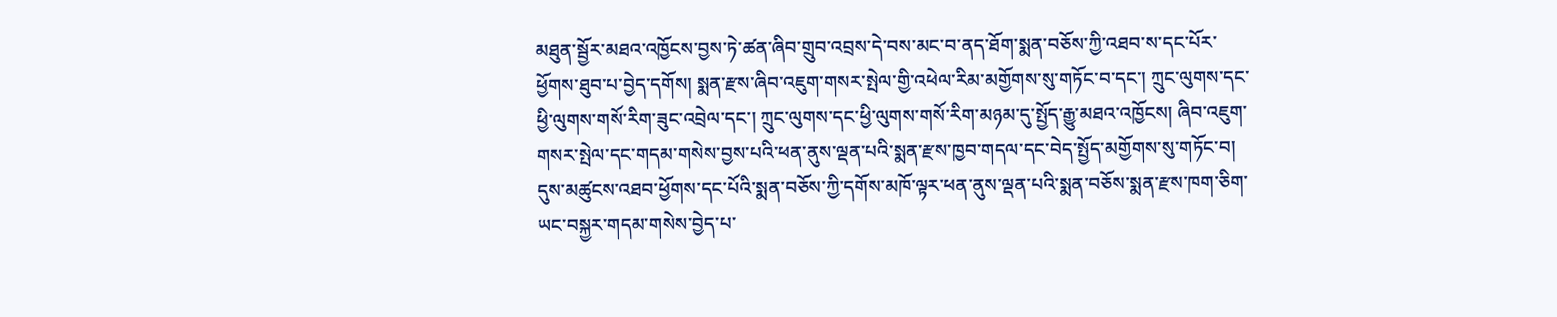མཐུན་སྦྱོར་མཐའ་འཁྱོངས་བྱས་ཏེ་ཚན་ཞིབ་གྲུབ་འབྲས་དེ་བས་མང་བ་ནད་ཐོག་སྨན་བཅོས་ཀྱི་འཐབ་ས་དང་པོར་ཕྱོགས་ཐུབ་པ་བྱེད་དགོས། སྨན་རྫས་ཞིབ་འཇུག་གསར་སྤེལ་གྱི་འཕེལ་རིམ་མགྱོགས་སུ་གཏོང་བ་དང་། ཀྲུང་ལུགས་དང་ཕྱི་ལུགས་གསོ་རིག་ཟུང་འབྲེལ་དང་། ཀྲུང་ལུགས་དང་ཕྱི་ལུགས་གསོ་རིག་མཉམ་དུ་སྤྱོད་རྒྱུ་མཐའ་འཁྱོངས། ཞིབ་འཇུག་གསར་སྤེལ་དང་གདམ་གསེས་བྱས་པའི་ཕན་ནུས་ལྡན་པའི་སྨན་རྫས་ཁྱབ་གདལ་དང་བེད་སྤྱོད་མགྱོགས་སུ་གཏོང་བ། དུས་མཚུངས་འཐབ་ཕྱོགས་དང་པོའི་སྨན་བཅོས་ཀྱི་དགོས་མཁོ་ལྟར་ཕན་ནུས་ལྡན་པའི་སྨན་བཅོས་སྨན་རྫས་ཁག་ཅིག་ཡང་བསྐྱར་གདམ་གསེས་བྱེད་པ་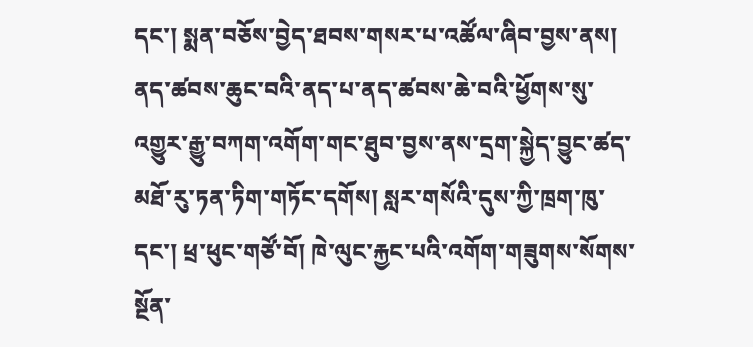དང་། སྨན་བཅོས་བྱེད་ཐབས་གསར་པ་འཚོལ་ཞིབ་བྱས་ནས། ནད་ཚབས་ཆུང་བའི་ནད་པ་ནད་ཚབས་ཆེ་བའི་ཕྱོགས་སུ་འགྱུར་རྒྱུ་བཀག་འགོག་གང་ཐུབ་བྱས་ནས་དྲག་སྐྱེད་བྱུང་ཚད་མཐོ་རུ་ཏན་ཏིག་གཏོང་དགོས། སླར་གསོའི་དུས་ཀྱི་ཁྲག་ཁུ་དང་། ཕྲ་ཕུང་གཙོ་བོ། ཁེ་ལུང་རྐྱང་པའི་འགོག་གཟུགས་སོགས་སྔོན་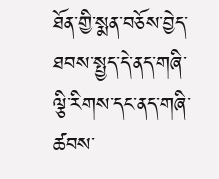ཐོན་གྱི་སྨན་བཅོས་བྱེད་ཐབས་སྤྱད་དེ་ནད་གཞི་ལྕི་རིགས་དང་ནད་གཞི་ཚབས་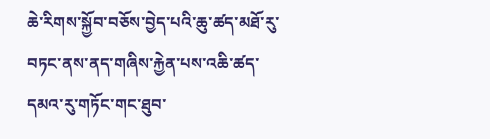ཆེ་རིགས་སྐྱོབ་བཅོས་བྱེད་པའི་ཆུ་ཚད་མཐོ་རུ་བཏང་ནས་ནད་གཞིས་རྐྱེན་པས་འཆི་ཚད་དམའ་རུ་གཏོང་གང་ཐུབ་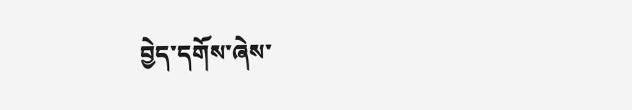བྱེད་དགོས་ཞེས་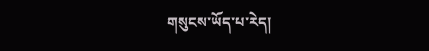གསུངས་ཡོད་པ་རེད།